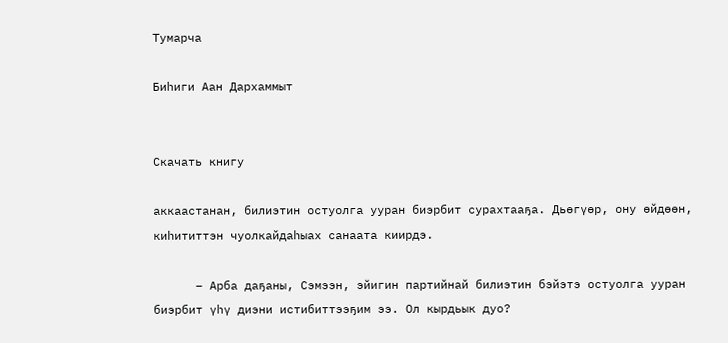Тумарча

Биһиги Аан Дархаммыт


Скачать книгу

аккаастанан, билиэтин остуолга ууран биэрбит сурахтааҕа. Дьөгүөр, ону өйдөөн, киһититтэн чуолкайдаһыах санаата киирдэ.

      – Арба даҕаны, Сэмээн, эйигин партийнай билиэтин бэйэтэ остуолга ууран биэрбит үһү диэни истибиттээҕим ээ. Ол кырдьык дуо?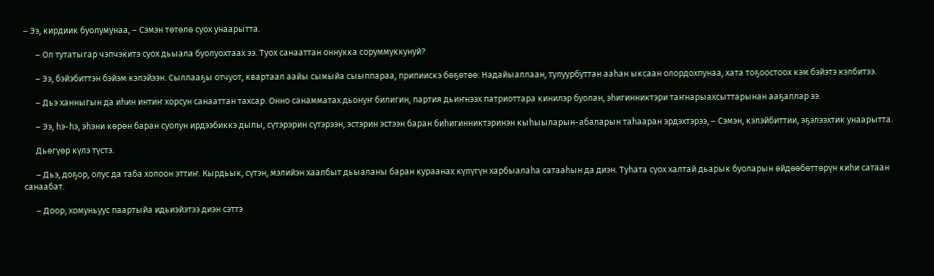– Ээ, кирдиик буолумунаа, – Сэмэн төтөлө суох унаарытта.

      – Ол тутатыгар чэпчэкитэ суох дьыала буолуохтаах ээ. Туох санааттан оннукка соруммуккунуй?

      – Ээ, бэйэбиттэн бэйэм кэлэйээн. Сыллааҕы отчуот, квартаал аайы сымыйа сыыппараа, припиискэ бөҕөтөө. Надайыаллаан, тулуурбуттан ааһан ыксаан олордохпунаа, хата тоҕоостоох кэм бэйэтэ кэлбитээ.

      – Дьэ ханныгын да иһин интиҥ хорсун санааттан тахсар. Онно санамматах дьонуҥ билигин, партия дьиҥнээх патриоттара кинилэр буолан, эһигинниктэри таҥнарыахсыттарынан ааҕаллар ээ.

      – Ээ, һэ-һэ, эһэни көрөн баран суолун ирдээбиккэ дылы, сүтэрэрин сүтэрээн, эстэрин эстээн баран биһигинниктэринэн кыһыыларын-абаларын таһааран эрдэхтэрээ, – Сэмэн, кэлэйбиттии, эҕэлээхтик унаарытта.

      Дьөгүөр күлэ түстэ.

      – Дьэ, доҕор, олус да таба холоон эттиҥ. Кырдьык, сүтэн, мэлийэн хаалбыт дьыаланы баран кураанах күлүгүн харбыалаһа сатааһын да диэн. Туһата суох халтай дьарык буоларын өйдөөбөттөрүн киһи сатаан санаабат.

      – Доор, хомуньуус паартыйа идьиэйэтээ диэн сэттэ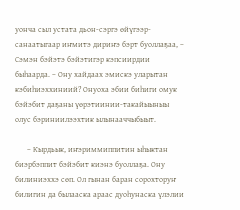уонча сыл устата дьон-сэргэ өйүгээр-санаатыгаар иҥмитэ дириҥэ бэрт буоллаҕаа, – Сэмэн бэйэтэ бэйэтигэр кэпсиирдии быһаарда. – Ону хайдаах эмискэ уларытан кэбиһиэххиниий? Онуоха эбии биһиги омук бэйэбит даҕаны үөрэтиинии-такайыыныы олус бэриниилээхтик ылынааччыбыыт.

      – Кырдьык, иҥэриммиппитин ыһыктан биэрбэппит бэйэбит киэнэ буоллаҕа. Ону билиниэххэ сөп. Ол гынан баран сорохторуҥ билигин да былааска араас дуоһунаска үлэлии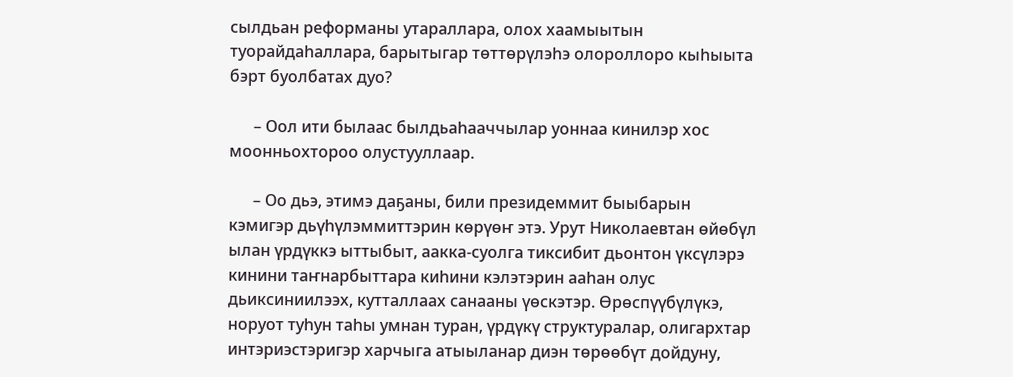сылдьан реформаны утараллара, олох хаамыытын туорайдаһаллара, барытыгар төттөрүлэһэ олороллоро кыһыыта бэрт буолбатах дуо?

      – Оол ити былаас былдьаһааччылар уоннаа кинилэр хос моонньохтороо олустууллаар.

      – Оо дьэ, этимэ даҕаны, били президеммит быыбарын кэмигэр дьүһүлэммиттэрин көрүөҥ этэ. Урут Николаевтан өйөбүл ылан үрдүккэ ыттыбыт, аакка-суолга тиксибит дьонтон үксүлэрэ кинини таҥнарбыттара киһини кэлэтэрин ааһан олус дьиксиниилээх, кутталлаах санааны үөскэтэр. Өрөспүүбүлүкэ, норуот туһун таһы умнан туран, үрдүкү структуралар, олигархтар интэриэстэригэр харчыга атыыланар диэн төрөөбүт дойдуну,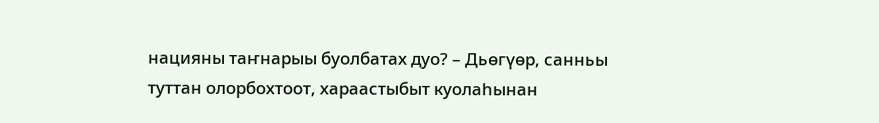нацияны таҥнарыы буолбатах дуо? – Дьөгүөр, санньы туттан олорбохтоот, хараастыбыт куолаһынан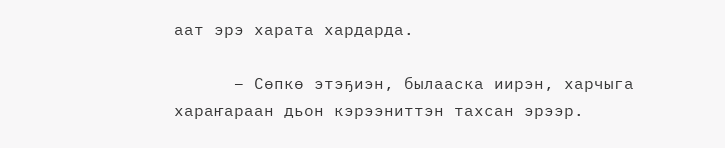аат эрэ харата хардарда.

      – Сөпкө этэҕиэн, былааска иирэн, харчыга хараҥараан дьон кэрээниттэн тахсан эрээр.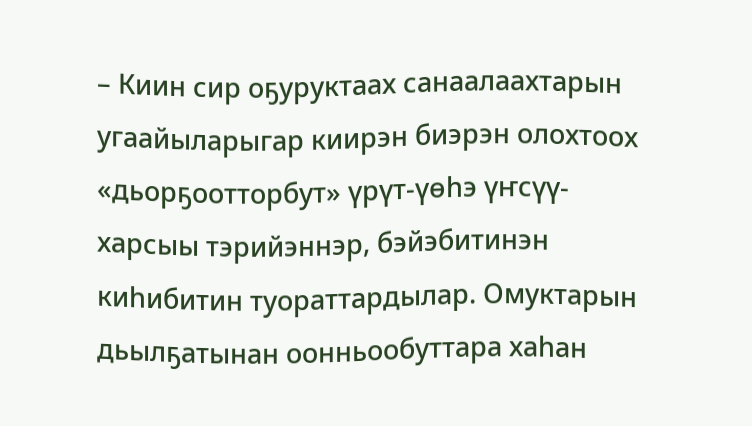– Киин сир оҕуруктаах санаалаахтарын угаайыларыгар киирэн биэрэн олохтоох «дьорҕоотторбут» үрүт-үөһэ үҥсүү-харсыы тэрийэннэр, бэйэбитинэн киһибитин туораттардылар. Омуктарын дьылҕатынан оонньообуттара хаһан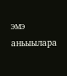эмэ аньыылара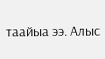таайыа ээ. Алыс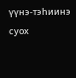үүнэ-тэһиинэ суох